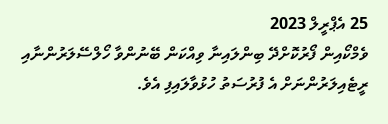25 އެޕްރީލް 2023
ވެމްކޯއިން ފޯރުކޮށްދޭ ބިންލައިނާ ވިއްކަން ބޭނުންވާ ހޯލްސޭލަރުންނާއި ރީޓެއިލަރުންނަށް އެ ފުރުސަތު ހުޅުވާލައިފި އެވެ.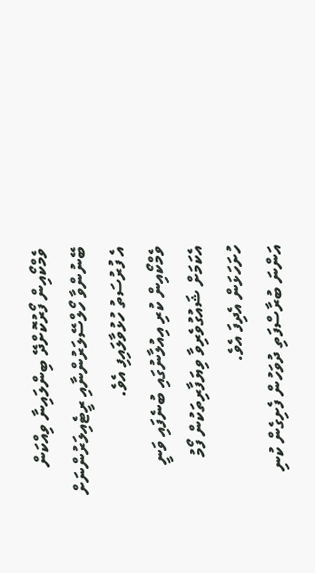ވެމްކޯއިން ފޯރުކޮށްދޭ ބިންލައިނާ ވިއްކަން ބޭނުންވާ ހޯލްސޭލަރުންނާއި ރީޓެއިލަރުންނަށް އެ ފުރުސަތު ހުޅުވާލައިފި އެވެ.
ވެމްކޯއިން ކުރި އިއުލާނުގައި ބުނެފައި ވަނީ އެކަމަށް ޝައުގުވެރިވާ ވިޔަފާރިތަކުން ފޯމު ހުށަހަޅަން އެދިފަ އެވެ.
އަންނަ ބުރާސްފަތި ދުވަހުން ފެށިގެން ކުނި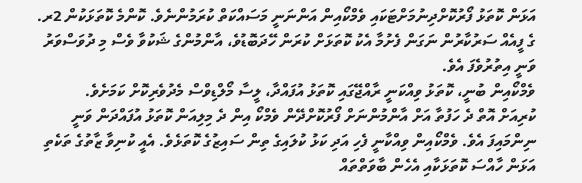އަޅަން ކޮތަޅު ފޯރުކޮށްދިނުމަށްޓަކައި ވެމްކޯއިން އަންނަނީ މަސައްކަތް ކުރަމުންނެވެ. ކޮންމެ ކޮތަޅަކުން 2ރ. ގެ ފީއެއް ސަރުކާރުން ނަގަން ފެށުމާ އެކު ކޮތަޅަށް ކުރަން ހޭދަބޮޑުވެ، އާންމުންގެ ޝަކުވާ ވެސް މި ދުވަސްވަރު ވަނީ އިތުރުވެފަ އެވެ.
ވެމްކޯއިން ބުނީ، ކޮތަޅު ވިއްކަނީ ރާއްޖޭގައި ކޮތަޅު އުފައްދާ، ލީސާ މޯލްޑިވްސް މެދުވެރިކޮށް ކަމަށެވެ.
ކުރިއަށް އޮތް ދެ ހަފުތާ އަށް އާންމުންނަށް ފޯރުކޮށްދޭން ވެމްކޯ އިން ދެ މިލިއަން ކޮތަޅު އުފައްދަން ވަނީ ނިންމައިފަ އެވެ. ވެމްކޯއިން ވިއްކާނީ ފެހި އަދި ކަޅު ކުލައިގެ ތިން ސައިޒުގެ ކޮތަޅެވެ. އެއީ ކުނިވާ ޒާތުގެ ތަކެތި އަޅަން ހާއްސަ ކޮތަޅަކާއި އެހެން ބާވަތްތައް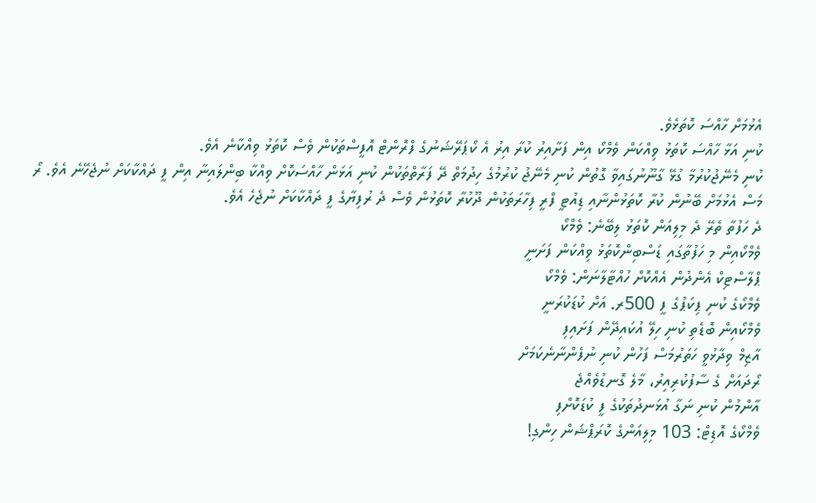އެޅުމަށް ހާއްސަ ކޮތަޅެވެ.
ކުނި އަޅާ ހާއްސަ ކޮތަޅު ވިއްކަން ވެމްކޯ އިން ފަށާއިރު ކުރާ އިރު އެ ކޯޕަރޭޝަނުގެ ފްރޮންޓް އޮފީސްތަކުން ވެސް ކޮތަޅު ވިއްކާނެ އެވެ.
ކުނި މެނޭޖުކުރުމާ ގުޅޭ ގާނޫނުގައިވާ ގޮތުން ކުނި މެނޭޖު ކުރުމުގެ ހިދުމަތް ދޭ ފަރާތްތަކުން ކުނި އަޅަން ހާއްސަކޮށް ވިއްކާ ބިންލައިނާ އިން ފީ ދައްކާކަށް ނުޖެހޭނެ އެވެ. ރޯ މަސް އެޅުމަށް ބޭނުން ކުރާ ކޮތަޅުންނާއި ޑިއުޓީ ފްރީ ފިހާރަތަކުން ދޫކުރާ ކޮތަޅުން ވެސް ދެ ރުފިޔާގެ ފީ ދައްކާކަށް ނުޖެހެ އެވެ.
ދެ ހަފުތާ ތެރޭ ދެ މިލިއަން ކޮތަޅު ލިބޭނެ: ވެމްކޯ
ވެމްކޯއިން މި ހަފުތާގައި ޑަސްބިންކޮތަޅު ވިއްކަން ފަށަނީ
ޕްލާސްޓިކް އެންދުން އެއްކޮށް ހުއްޓާލާނަން: ވެމްކޯ
ވެމްކޯގެ ކުނި ޕިކަޕުގެ ފީ 500ރ. އަށް ކުޑަކުރަނީ
ވެމްކޯއިން ބޮޑެތި ކުނި ހިލޭ އުކައިދޭން ފަށައިފި
އާޒިމް ވިދާޅުވީ ހަތަރުމަސް ފަހުން ކުނި ނުފެންނާނެކަމަށް
ރޯދައަށް ގެ ސާފުކުރިއިރު، މާލެ ގޮނޑުވެއްޖެ
އާންމުން ކުނި ނަގާ އުޅަނދުތަކުގެ ފީ ކުޑަކޮށްފި
ވެމްކޯގެ އޮޑިޓް: 103 މިލިއަންގެ ކޮރަޕްޝަން ހިންގި!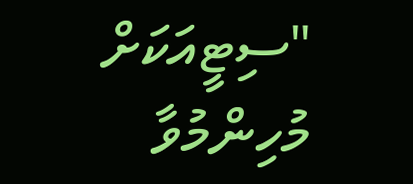"ސިޓީއަކަށް މުހިންމުވާ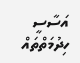އަސާސީ ހިދުމަތްތައް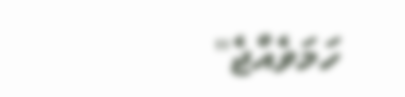ހަމަވެއްޖެ"